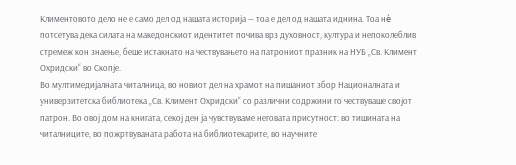Климентовото дело не е само дел од нашата историја — тоа е дел од нашата иднина. Тоа нè потсетува дека силата на македонскиот идентитет почива врз духовност, култура и непоколеблив стремеж кон знаење, беше истакнато на чествувањето на патрониот празник на НУБ „Св. Климент Охридски“ во Скопје.
Во мултимедијалната читалница, во новиот дел на храмот на пишаниот збор Националната и универзитетска библиотека „Св. Климент Охридски“ со различни содржини го чествуваше својот патрон. Во овој дом на книгата, секој ден ја чувствуваме неговата присутност: во тишината на читалниците, во пожртвуваната работа на библиотекарите, во научните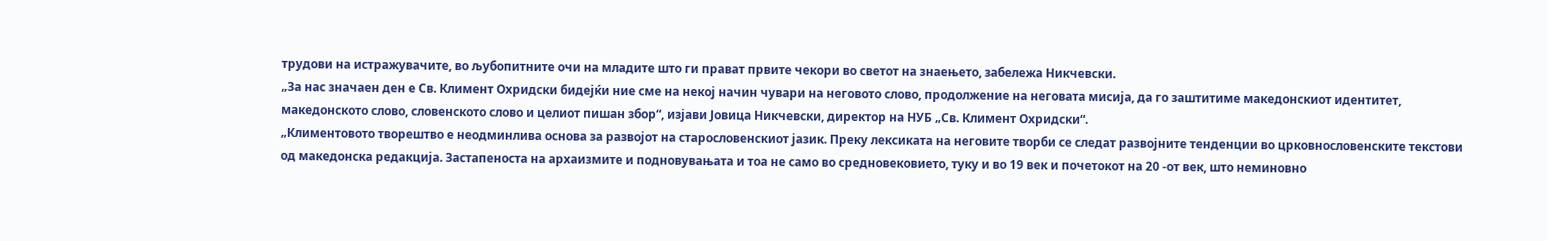трудови на истражувачите, во љубопитните очи на младите што ги прават првите чекори во светот на знаењето, забележа Никчевски.
„За нас значаен ден е Св. Климент Охридски бидејќи ние сме на некој начин чувари на неговото слово, продолжение на неговата мисија, да го заштитиме македонскиот идентитет, македонското слово, словенското слово и целиот пишан збор“, изјави Јовица Никчевски, директор на НУБ „Св. Климент Охридски“.
„Климентовото творештво е неодминлива основа за развојот на старословенскиот јазик. Преку лексиката на неговите творби се следат развојните тенденции во црковнословенските текстови од македонска редакција. Застапеноста на архаизмите и подновувањата и тоа не само во средновековието, туку и во 19 век и почетокот на 20 -от век, што неминовно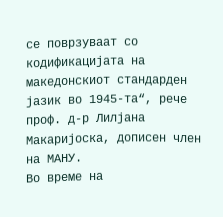се поврзуваат со кодификацијата на македонскиот стандарден јазик во 1945-та“, рече проф. д-р Лилјана Макаријоска, дописен член на МАНУ.
Во време на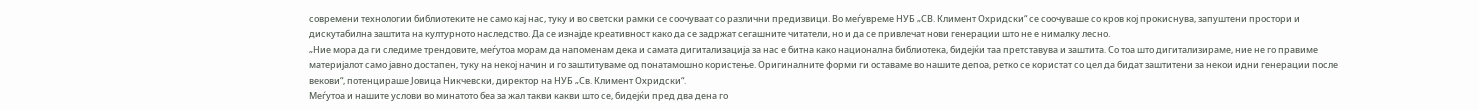современи технологии библиотеките не само кај нас, туку и во светски рамки се соочуваат со различни предизвици. Во меѓувреме НУБ „СВ. Климент Охридски“ се соочуваше со кров кој прокиснува, запуштени простори и дискутабилна заштита на културното наследство. Да се изнајде креативност како да се задржат сегашните читатели, но и да се привлечат нови генерации што не е нималку лесно.
„Ние мора да ги следиме трендовите, меѓутоа морам да напоменам дека и самата дигитализација за нас е битна како национална библиотека, бидејќи таа претставува и заштита. Со тоа што дигитализираме, ние не го правиме материјалот само јавно достапен, туку на некој начин и го заштитуваме од понатамошно користење. Оригиналните форми ги оставаме во нашите депоа, ретко се користат со цел да бидат заштитени за некои идни генерации после векови“, потенцираше Јовица Никчевски, директор на НУБ „Св. Климент Охридски“.
Меѓутоа и нашите услови во минатото беа за жал такви какви што се, бидејќи пред два дена го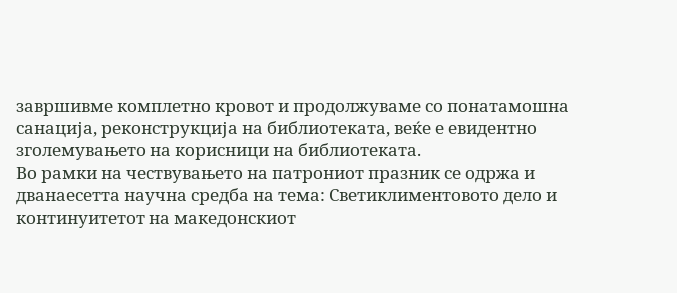завршивме комплетно кровот и продолжуваме со понатамошна санација, реконструкција на библиотеката, веќе е евидентно зголемувањето на корисници на библиотеката.
Во рамки на чествувањето на патрониот празник се одржа и дванаесетта научна средба на тема: Светиклиментовото дело и континуитетот на македонскиот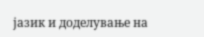јазик и доделување на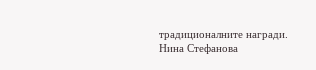традиционалните награди.
Нина Стефанова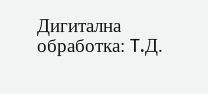Дигитална обработка: T.Д.